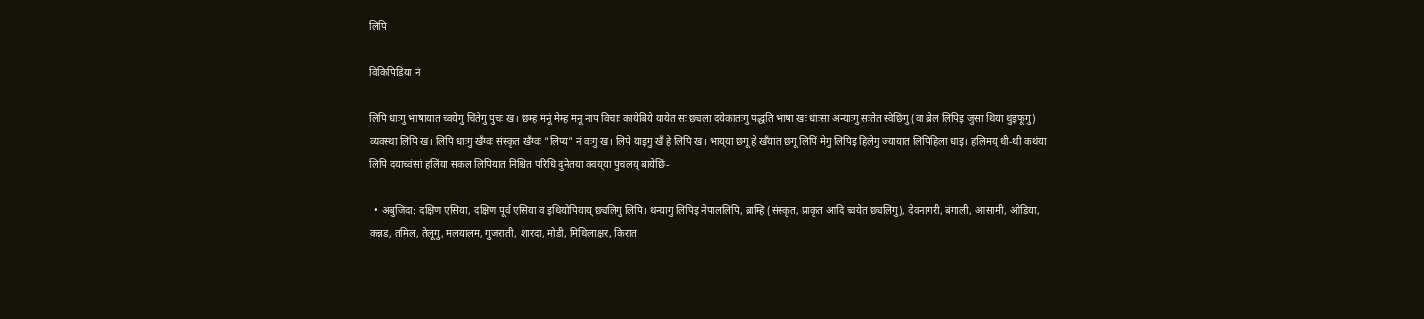लिपि

विकिपिडिया नं

लिपि धाःगु भाषायात च्वयेगु चिंतेगु पुचः ख। छम्ह मनूं मेम्ह मनू नाप विचाः कायेबिये यायेत सः छ्यला दयेकातःगु पद्धति भाषा खः धाःसा अन्याःगु सःतेत स्वेछिंगु (वा ब्रेल लिपिइ जुसा थिया थुइफूगु) व्यवस्था लिपि ख। लिपि धाःगु खँग्वः संस्कृत खँग्वः "लिप्य" नं वःगु ख। लिपे याइगु खँ हे लिपि ख। भाय्‌या छगू हे खँयात छगू लिपिं मेगु लिपिइ हिलेगु ज्यायात लिपिहिला धाइ। हलिमय् थी-थी कथंया लिपि दयाच्वंसां हलिंया सकल लिपियात निश्चित परिधि दुनेतया क्वय्‌या पुचलय् बायेछिं-

  • अबुजिदा: दक्षिण एसिया, दक्षिण पूर्व एसिया व इथियोपियाय् छ्यलिगु लिपि। थन्यागु लिपिइ नेपाललिपि, ब्राम्हि (संस्कृत, प्राकृत आदि च्वयेत छ्यलिगु), देवनागरी, बंगाली, आसामी, ओडिया, कन्नड, तमिल, तेलूगु, मलयालम, गुजराती, शारदा, मोडी, मिथिलाक्षर, किरात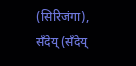(सिरिजंगा), सँदेय् (सँदेय्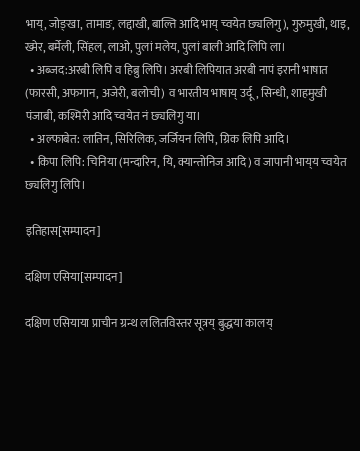भाय्, जोङ्खा, तामाङ, लद्दाखी, बाल्ति आदि भाय् च्वयेत छ्यलिगु), गुरुमुखी, थाइ, ख्मेर, बर्मेली, सिंहल, लाओ, पुलां मलेय, पुलां बाली आदि लिपि ला।
  • अब्जद:अरबी लिपि व हिब्रु लिपि। अरबी लिपियात अरबी नापं इरानी भाषात (फारसी, अफगान, अजेरी, बलोची) व भारतीय भाषाय् उर्दू, सिन्धी, शाहमुखी पंजाबी, कश्मिरी आदि च्वयेत नं छ्यलिगु या।
  • अल्फाबेत: लातिन, सिरिलिक, जर्जियन लिपि, ग्रिक लिपि आदि।
  • किपा लिपि: चिनिया (मन्दारिन, यि, क्यान्तोनिज आदि) व जापानी भाय्‌य च्वयेत छ्यलिगु लिपि।

इतिहास[सम्पादन]

दक्षिण एसिया[सम्पादन]

दक्षिण एसियाया प्राचीन ग्रन्थ ललितविस्तर सूत्रय् बुद्धया कालय्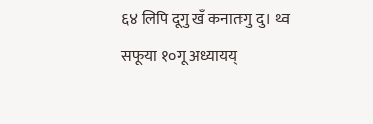६४ लिपि दूगु खँ कनातःगु दु। थ्व सफूया १०गू अध्यायय्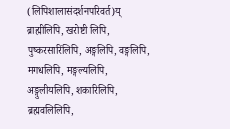(लिपिशालासंदर्शनपरिवर्त)य् ब्राह्मीलिपि, खरोष्टी लिपि, पुष्करसारिंलिपि, अङ्गलिपि, वङ्गलिपि, मगधलिपि, मङ्गल्यलिपि, अङ्गुलीयलिपि, शकारिलिपि, ब्रह्मवलिलिपि,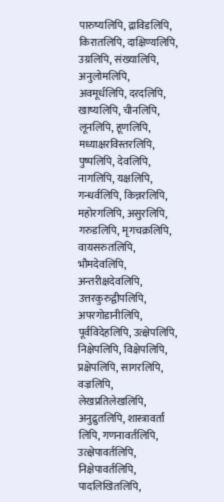पारुष्यलिपि, द्राविडलिपि, किरातलिपि, दाक्षिण्यलिपि, उग्रलिपि, संख्यालिपि, अनुलोमलिपि, अवमूर्धलिपि, दरदलिपि, खाष्यलिपि, चीनलिपि, लूनलिपि, हूणलिपि, मध्याक्षरविस्तरलिपि, पुष्पलिपि, देवलिपि, नागलिपि, यक्षलिपि, गन्धर्वलिपि, किन्नरलिपि, महोरगलिपि, असुरलिपि, गरुडलिपि, मृगचक्रलिपि, वायसरुतलिपि, भौमदेवलिपि, अन्तरीक्षदेवलिपि, उत्तरकुरुद्वीपलिपि, अपरगोडानीलिपि, पूर्वविदेहलिपि, उत्क्षेपलिपि, निक्षेपलिपि, विक्षेपलिपि, प्रक्षेपलिपि, सागरलिपि, वज्रलिपि, लेखप्रतिलेखलिपि, अनुद्रुतलिपि, शास्त्रावर्तां लिपि, गणनावर्तलिपि, उत्क्षेपावर्तलिपि, निक्षेपावर्तलिपि, पादलिखितलिपि,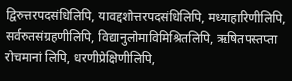द्विरुत्तरपदसंधिलिपि, यावद्दशोत्तरपदसंधिलिपि, मध्याहारिणीलिपि, सर्वरुतसंग्रहणीलिपि, विद्यानुलोमाविमिश्रितलिपि, ऋषितपस्तप्ता रोचमानां लिपि, धरणीप्रेक्षिणीलिपि,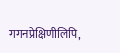गगनप्रेक्षिणीलिपि,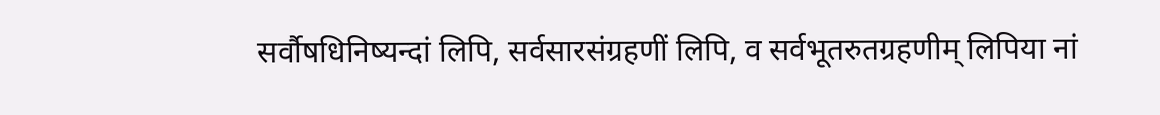सर्वौषधिनिष्यन्दां लिपि, सर्वसारसंग्रहणीं लिपि, व सर्वभूतरुतग्रहणीम् लिपिया नां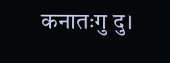कनातःगु दु।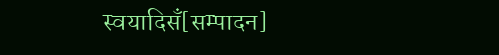स्वयादिसँ[सम्पादन]